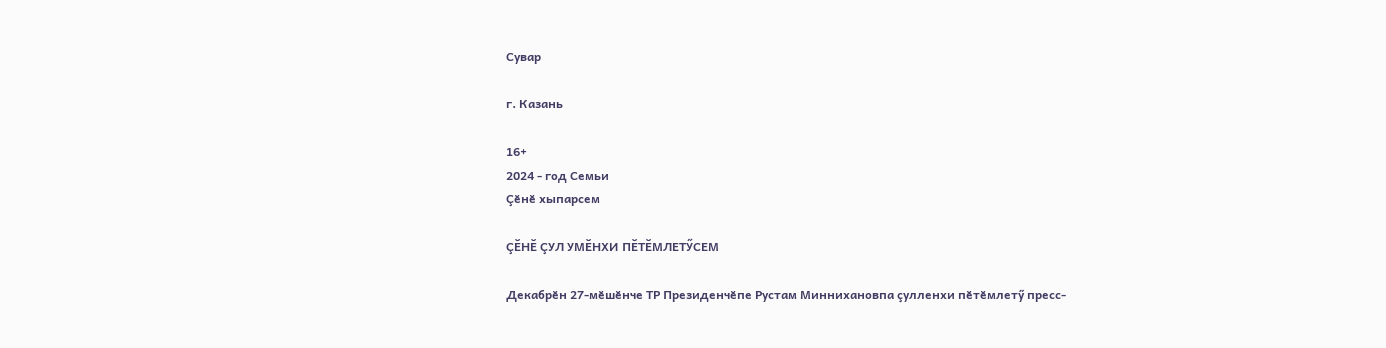Сувар

г. Казань

16+
2024 - год Семьи
Çӗнӗ хыпарсем

ÇӖНӖ ÇУЛ УМӖНХИ ПӖТӖМЛЕТӲСЕМ

Декабрӗн 27-мӗшӗнче ТР Президенчӗпе Рустам Миннихановпа çулленхи пӗтӗмлетӳ пресс-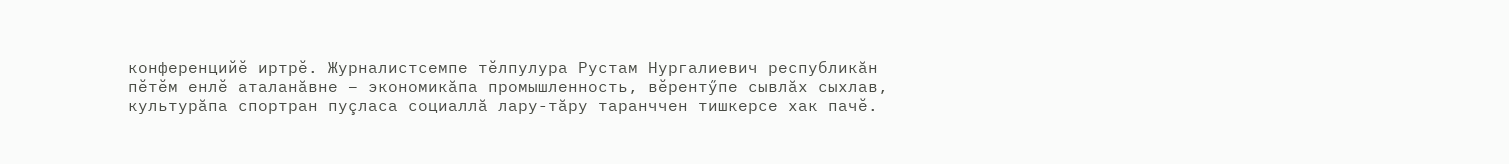конференцийӗ иртрӗ. Журналистсемпе тӗлпулура Рустам Нургалиевич республикăн пӗтӗм енлӗ аталанăвне – экономикăпа промышленность, вӗрентӳпе сывлăх сыхлав, культурăпа спортран пуçласа социаллă лару-тăру таранччен тишкерсе хак пачӗ.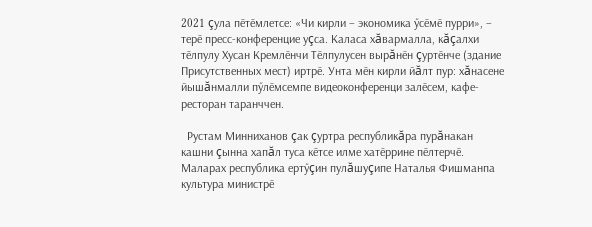2021 çула пӗтӗмлетсе: «Чи кирли – экономика ӳсӗмӗ пурри», – терӗ пресс-конференцие уçса. Каласа хăвармалла, кăçалхи тӗлпулу Хусан Кремлӗнчи Тӗлпулусен вырăнӗн çуртӗнче (здание Присутственных мест) иртрӗ. Унта мӗн кирли йăлт пур: хăнасене йышăнмалли пӳлӗмсемпе видеоконференци залӗсем, кафе-ресторан таранччен.

  Рустам Минниханов çак çуртра республикăра пурăнакан кашни çынна хапăл туса кӗтсе илме хатӗррине пӗлтерчӗ. Маларах республика ертӳçин пулăшуçипе Наталья Фишманпа культура министрӗ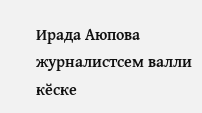Ирада Аюпова журналистсем валли кӗске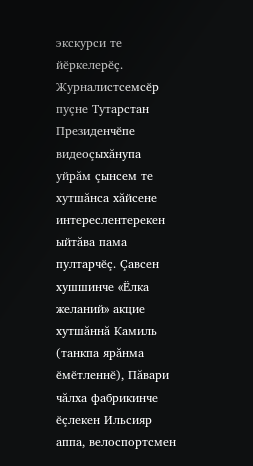экскурси те йӗркелерӗç.
Журналистсемсӗр пуçне Тутарстан Президенчӗпе видеоçыхăнупа уйрăм çынсем те хутшăнса хăйсене интереслентерекен ыйтăва пама пултарчӗç. Çавсен хушшинче «Ёлка желаний» акцие хутшăннă Камиль (танкпа ярăнма ӗмӗтленнӗ), Пăвари чăлха фабрикинче ӗçлекен Ильсияр аппа, велоспортсмен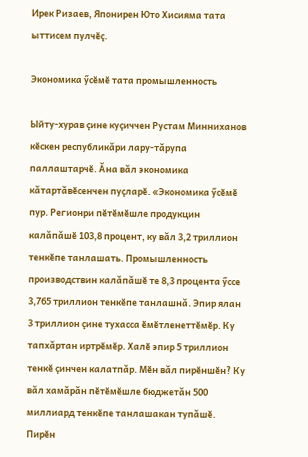Ирек Ризаев, Японирен Юто Хисияма тата ыттисем пулчӗç.

Экономика ӳсӗмӗ тата промышленность

Ыйту-хурав çине куçиччен Рустам Минниханов кӗскен республикăри лару-тăрупа паллаштарчӗ. Ăна вăл экономика кăтартăвӗсенчен пуçларӗ. «Экономика ӳсӗмӗ пур. Регионри пӗтӗмӗшле продукцин калăпăшӗ 103,8 процент, ку вăл 3,2 триллион тенкӗпе танлашать. Промышленность производствин калăпăшӗ те 8,3 процента ӳссе 3,765 триллион тенкӗпе танлашнă. Эпир ялан 3 триллион çине тухасса ӗмӗтленеттӗмӗр. Ку тапхăртан иртрӗмӗр. Халӗ эпир 5 триллион тенкӗ çинчен калатпăр. Мӗн вăл пирӗншӗн? Ку вăл хамăрăн пӗтӗмӗшле бюджетăн 500 миллиард тенкӗпе танлашакан тупăшӗ. Пирӗн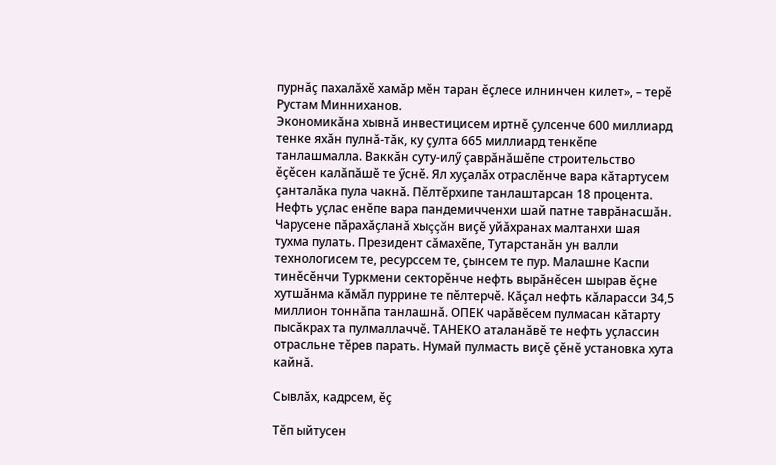пурнăç пахалăхӗ хамăр мӗн таран ӗçлесе илнинчен килет», – терӗ Рустам Минниханов.
Экономикăна хывнă инвестицисем иртнӗ çулсенче 600 миллиард тенке яхăн пулнă-тăк, ку çулта 665 миллиард тенкӗпе танлашмалла. Ваккăн суту-илӳ çаврăнăшӗпе строительство ӗçӗсен калăпăшӗ те ӳснӗ. Ял хуçалăх отраслӗнче вара кăтартусем çанталăка пула чакнă. Пӗлтӗрхипе танлаштарсан 18 процента.
Нефть уçлас енӗпе вара пандемичченхи шай патне таврăнасшăн. Чарусене пăрахăçланă хыççăн виçӗ уйăхранах малтанхи шая тухма пулать. Президент сăмахӗпе, Тутарстанăн ун валли технологисем те, ресурссем те, çынсем те пур. Малашне Каспи тинӗсӗнчи Туркмени секторӗнче нефть вырăнӗсен шырав ӗçне хутшăнма кăмăл пуррине те пӗлтерчӗ. Кăçал нефть кăларасси 34,5 миллион тоннăпа танлашнă. ОПЕК чарăвӗсем пулмасан кăтарту пысăкрах та пулмаллаччӗ. ТАНЕКО аталанăвӗ те нефть уçлассин отрасльне тӗрев парать. Нумай пулмасть виçӗ çӗнӗ установка хута кайнă.

Сывлăх, кадрсем, ӗç

Тӗп ыйтусен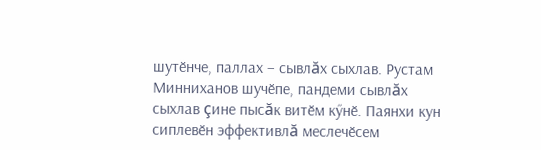шутӗнче, паллах – сывлăх сыхлав. Рустам Минниханов шучӗпе, пандеми сывлăх сыхлав çине пысăк витӗм кӳнӗ. Паянхи кун сиплевӗн эффективлă меслечӗсем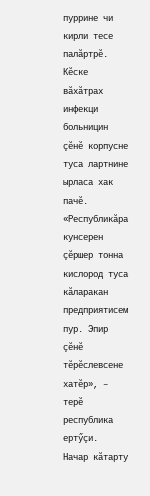пуррине чи кирли тесе палăртрӗ. Кӗске вăхăтрах инфекци больницин çӗнӗ корпусне туса лартнине ырласа хак пачӗ. «Республикăра кунсерен çӗршер тонна кислород туса кăларакан предприятисем пур. Эпир çӗнӗ тӗрӗслевсене хатӗр», – терӗ республика ертӳçи.
Начар кăтарту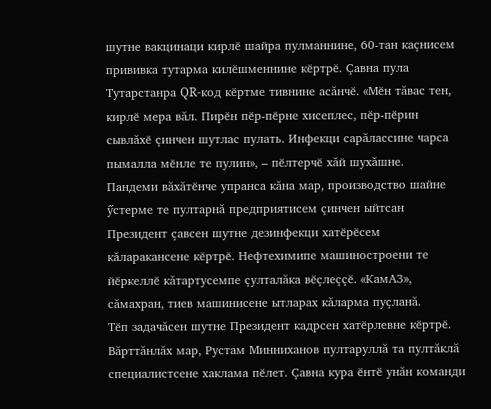шутне вакцинаци кирлӗ шайра пулманнине, 60-тан каçнисем прививка тутарма килӗшменнине кӗртрӗ. Çавна пула Тутарстанра QR-код кӗртме тивнине асăнчӗ. «Мӗн тăвас тен, кирлӗ мера вăл. Пирӗн пӗр-пӗрне хисеплес, пӗр-пӗрин сывлăхӗ çинчен шутлас пулать. Инфекци сарăлассине чарса пымалла мӗнле те пулин», – пӗлтерчӗ хăй шухăшне.
Пандеми вăхăтӗнче упранса кăна мар, производство шайне ӳстерме те пултарнă предприятисем çинчен ыйтсан Президент çавсен шутне дезинфекци хатӗрӗсем кăларакансене кӗртрӗ. Нефтехимипе машиностроени те йӗркеллӗ кăтартусемпе çулталăка вӗçлеççӗ. «КамАЗ», сăмахран, тиев машинисене ытларах кăларма пуçланă.
Тӗп задачăсен шутне Президент кадрсен хатӗрлевне кӗртрӗ. Вăрттăнлăх мар, Рустам Минниханов пултаруллă та пултăклă специалистсене хаклама пӗлет. Çавна кура ӗнтӗ унăн команди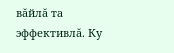вăйлă та эффективлă. Ку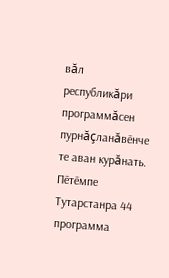вăл республикăри программăсен пурнăçланăвӗнче те аван курăнать. Пӗтӗмпе Тутарстанра 44 программа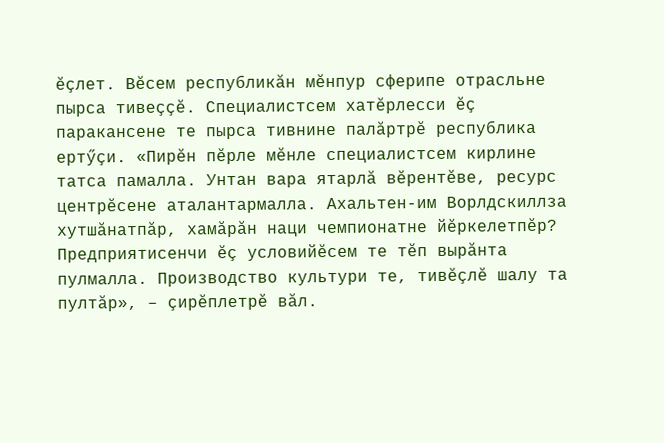ӗçлет. Вӗсем республикăн мӗнпур сферипе отрасльне пырса тивеççӗ. Специалистсем хатӗрлесси ӗç паракансене те пырса тивнине палăртрӗ республика ертӳçи. «Пирӗн пӗрле мӗнле специалистсем кирлине татса памалла. Унтан вара ятарлă вӗрентӗве, ресурс центрӗсене аталантармалла. Ахальтен-им Ворлдскиллза хутшăнатпăр, хамăрăн наци чемпионатне йӗркелетпӗр? Предприятисенчи ӗç условийӗсем те тӗп вырăнта пулмалла. Производство культури те, тивӗçлӗ шалу та пултăр», – çирӗплетрӗ вăл.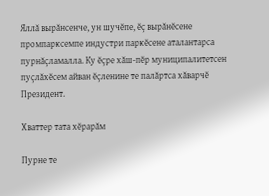Яллă вырăнсенче, ун шучӗпе, ӗç вырăнӗсене промпарксемпе индустри паркӗсене аталантарса пурнăçламалла. Ку ӗçре хăш-пӗр муниципалитетсен пуçлăхӗсем айван ӗçленине те палăртса хăварчӗ Президент.

Хваттер тата хӗрарăм

Пурне те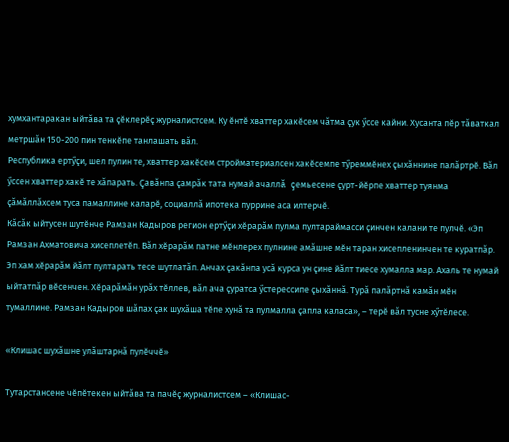хумхантаракан ыйтăва та çӗклерӗç журналистсем. Ку ӗнтӗ хваттер хакӗсем чăтма çук ӳссе кайни. Хусанта пӗр тăваткал метршăн 150-200 пин тенкӗпе танлашать вăл.
Республика ертӳçи, шел пулин те, хваттер хакӗсем стройматериалсен хакӗсемпе тӳреммӗнех çыхăннине палăртрӗ. Вăл ӳссен хваттер хакӗ те хăпарать. Çавăнпа çамрăк тата нумай ачаллă çемьесене çурт-йӗрпе хваттер туянма çăмăллăхсем туса памаллине каларӗ, социаллă ипотека пуррине аса илтерчӗ.
Кăсăк ыйтусен шутӗнче Рамзан Кадыров регион ертӳçи хӗрарăм пулма пултараймасси çинчен калани те пулчӗ. «Эп Рамзан Ахматовича хисеплетӗп. Вăл хӗрарăм патне мӗнлерех пулнине амăшне мӗн таран хисепленинчен те куратпăр. Эп хам хӗрарăм йăлт пултарать тесе шутлатăп. Анчах çакăнпа усă курса ун çине йăлт тиесе хумалла мар. Ахаль те нумай ыйтатпăр вӗсенчен. Хӗрарăмăн урăх тӗллев, вăл ача çуратса ӳстерессипе çыхăннă. Турă палăртнă камăн мӗн тумаллине. Рамзан Кадыров шăпах çак шухăша тӗпе хунă та пулмалла çапла каласа», – терӗ вăл тусне хӳтӗлесе.

«Клишас шухăшне улăштарнă пулӗччӗ»

Тутарстансене чӗпӗтекен ыйтăва та пачӗç журналистсем – «Клишас-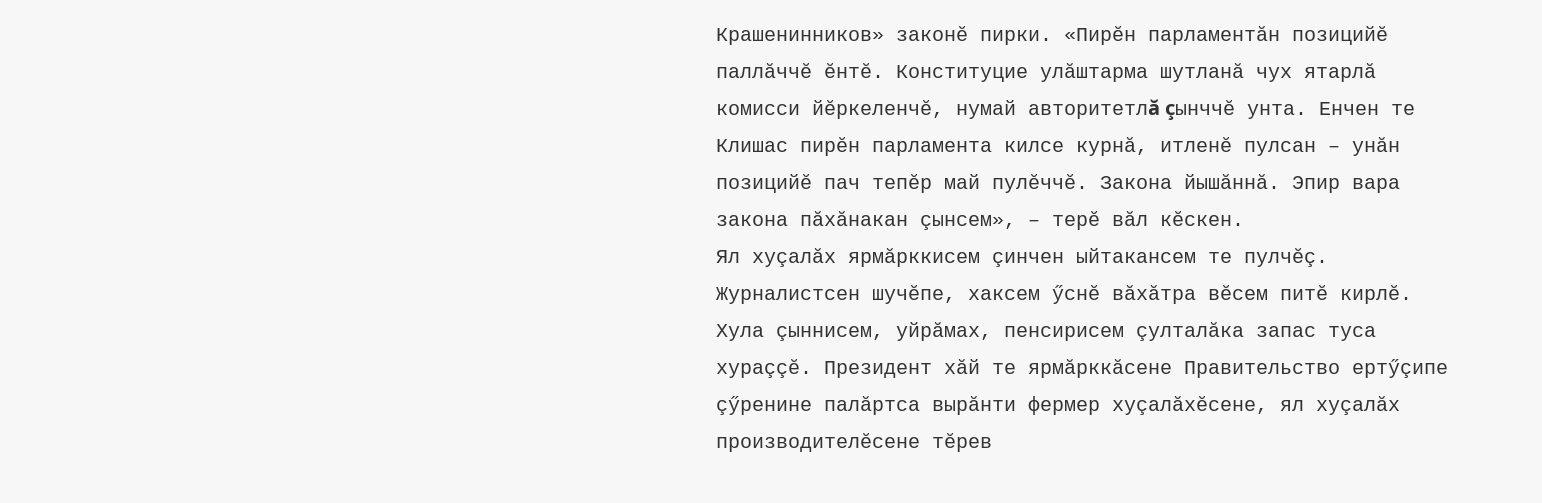Крашенинников» законӗ пирки. «Пирӗн парламентăн позицийӗ паллăччӗ ӗнтӗ. Конституцие улăштарма шутланă чух ятарлă комисси йӗркеленчӗ, нумай авторитетлă çынччӗ унта. Енчен те Клишас пирӗн парламента килсе курнă, итленӗ пулсан – унăн позицийӗ пач тепӗр май пулӗччӗ. Закона йышăннă. Эпир вара закона пăхăнакан çынсем», – терӗ вăл кӗскен.
Ял хуçалăх ярмăрккисем çинчен ыйтакансем те пулчӗç. Журналистсен шучӗпе, хаксем ӳснӗ вăхăтра вӗсем питӗ кирлӗ. Хула çыннисем, уйрăмах, пенсирисем çулталăка запас туса хураççӗ. Президент хăй те ярмăрккăсене Правительство ертӳçипе çӳренине палăртса вырăнти фермер хуçалăхӗсене, ял хуçалăх производителӗсене тӗрев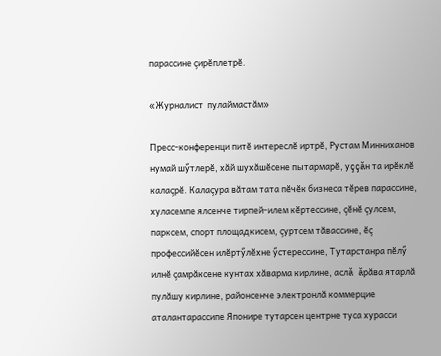парассине çирӗплетрӗ.

«Журналист  пулаймастăм»

Пресс-конференци питӗ интереслӗ иртрӗ, Рустам Минниханов нумай шӳтлерӗ, хăй шухăшӗсене пытармарӗ, уççăн та ирӗклӗ калаçрӗ. Калаçура вăтам тата пӗчӗк бизнеса тӗрев парассине, хуласемпе ялсенче тирпей-илем кӗртессине, çӗнӗ çулсем, парксем, спорт площадкисем, çуртсем тăвассине, ӗç профессийӗсен илӗртӳлӗхне ӳстерессине, Тутарстанра пӗлӳ илнӗ çамрăксене кунтах хăварма кирлине, аслă ăрăва ятарлă пулăшу кирлине, районсенче электронлă коммерцие аталантарассипе Японире тутарсен центрне туса хурасси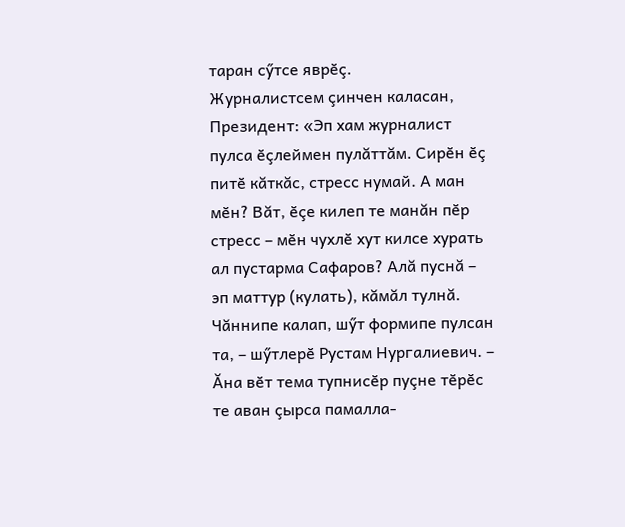таран сӳтсе яврӗç.
Журналистсем çинчен каласан, Президент: «Эп хам журналист пулса ӗçлеймен пулăттăм. Сирӗн ӗç питӗ кăткăс, стресс нумай. А ман мӗн? Вăт, ӗçе килеп те манăн пӗр стресс – мӗн чухлӗ хут килсе хурать ал пустарма Сафаров? Алă пуснă – эп маттур (кулать), кăмăл тулнă. Чăннипе калап, шӳт формипе пулсан та, – шӳтлерӗ Рустам Нургалиевич. – Ăна вӗт тема тупнисӗр пуçне тӗрӗс те аван çырса памалла-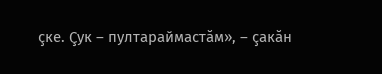çке. Çук – пултараймастăм», – çакăн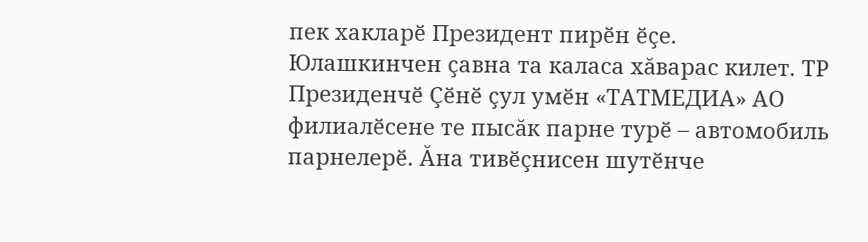пек хакларӗ Президент пирӗн ӗçе.
Юлашкинчен çавна та каласа хăварас килет. ТР Президенчӗ Çӗнӗ çул умӗн «ТАТМЕДИА» АО филиалӗсене те пысăк парне турӗ – автомобиль парнелерӗ. Ăна тивӗçнисен шутӗнче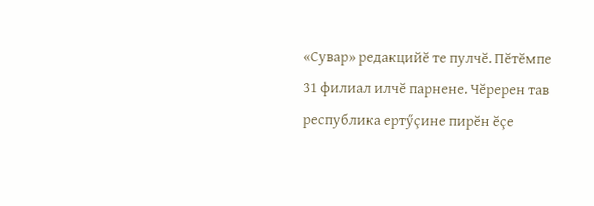«Сувар» редакцийӗ те пулчӗ. Пӗтӗмпе 31 филиал илчӗ парнене. Чӗререн тав республика ертӳçине пирӗн ӗçе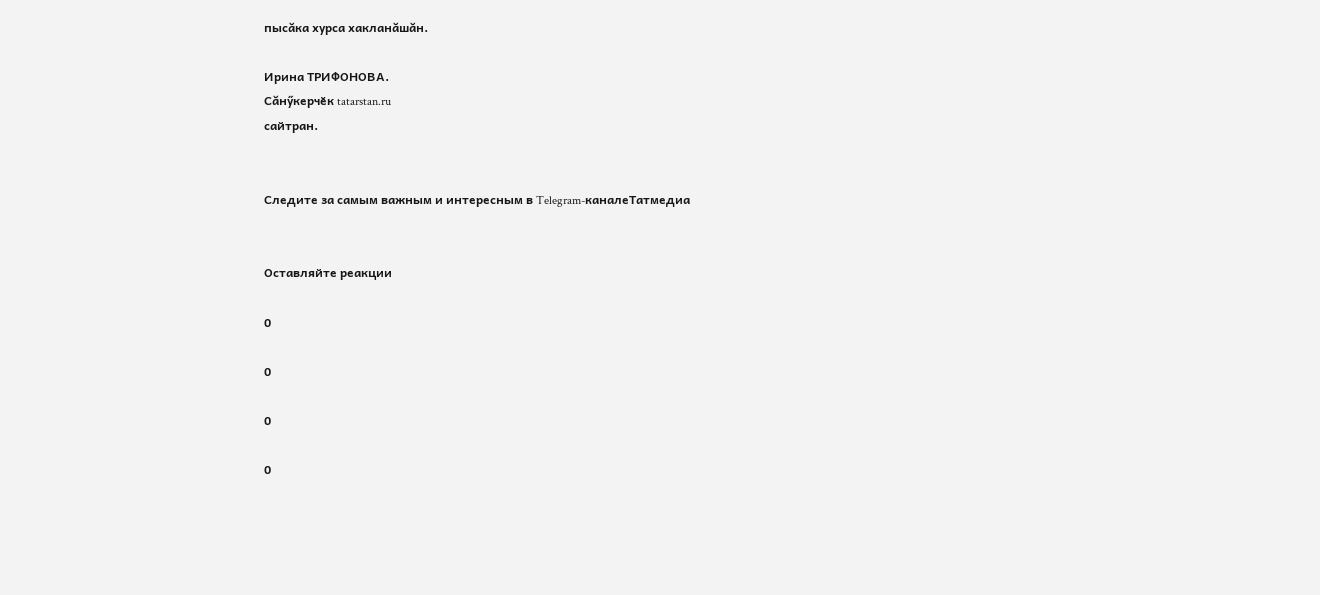пысăка хурса хакланăшăн.

Ирина ТРИФОНОВА.
Сăнӳкерчӗк tatarstan.ru
сайтран.


Следите за самым важным и интересным в Telegram-каналеТатмедиа


Оставляйте реакции

0

0

0

0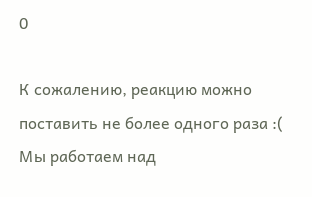0

К сожалению, реакцию можно поставить не более одного раза :(
Мы работаем над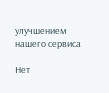улучшением нашего сервиса

Нет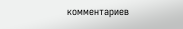комментариев